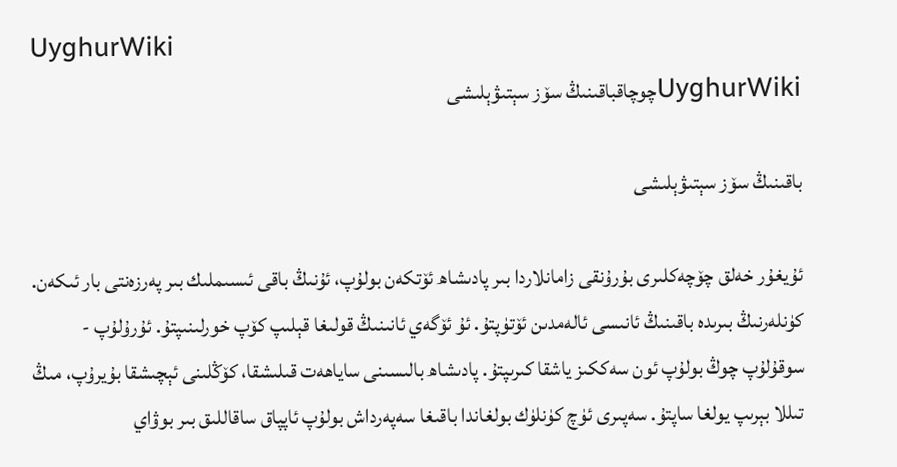UyghurWiki
UyghurWikiچوچاقباقىنىڭ سۆز سېتىۋېلىشى

باقىنىڭ سۆز سېتىۋېلىشى

ئۇيغۇر خەلق چۆچەكلىرى بۇرۇنقى زامانلاردا بىر پادىشاھ ئۆتكەن بولۇپ، ئۇنىڭ باقى ئىسىملىك بىر پەرزەنتى بار ئىكەن. كۈنلەرنىڭ بىرىدە باقىنىڭ ئانىسى ئالەمدىن ئۆتۈپتۇ. ئۇ ئۆگەي ئانىنىڭ قولىغا قېلىپ كۆپ خورلىنىپتۇ. ئۇرۇلۇپ - سوقۇلۇپ چوڭ بولۇپ ئون سەككىز ياشقا كىرىپتۇ. پادىشاھ بالىسىنى ساياھەت قىلىشقا، كۆڭلىنى ئېچىشقا بۇيرۇپ، مىڭ تىللا بېرىپ يولغا ساپتۇ. سەپىرى ئۈچ كۈنلۈك بولغاندا باقىغا سەپەرداش بولۇپ ئاپپاق ساقاللىق بىر بوۋاي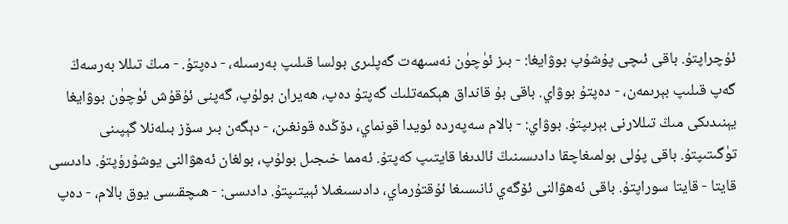ئۇچراپتۇ. باقى ئىچى پۇشۇپ بوۋايغا: - بىز ئۈچۈن نەسىھەت گەپلىرى بولسا قىلىپ بەرسىلە، - دەپتۇ. - مىڭ تىللا بەرسەڭ گەپ قىلىپ بېرىمەن، - دەپتۇ بوۋاي. باقى بۇ قانداق ھېكمەتلىك گەپتۇ دەپ، ھەيران بولۇپ، گەپنى ئۇقۇش ئۈچۈن بوۋايغا يېنىدىكى مىڭ تىللارنى بېرىپتۇ. بوۋاي: - بالام سەپەردە ئويدا قونماي، دۆڭدە قونغىن، - دېگەن بىر سۆز بىلەنلا گېپىنى تۈگىتىپتۇ. باقى پۇلى بولمىغاچقا دادىسىنىڭ ئالدىغا قايتىپ كەپتۇ. ئەمما خىجىل بولۇپ، بولغان ئەھۋالنى يوشۇرۇپتۇ. دادىسى قايتا - قايتا سوراپتۇ. باقى ئەھۋالنى ئۆگەي ئانىسىغا ئۇقتۇرماي، دادىسىغىلا ئېيتىپتۇ. دادىسى: - ھىچقىسى يوق بالام، - دەپ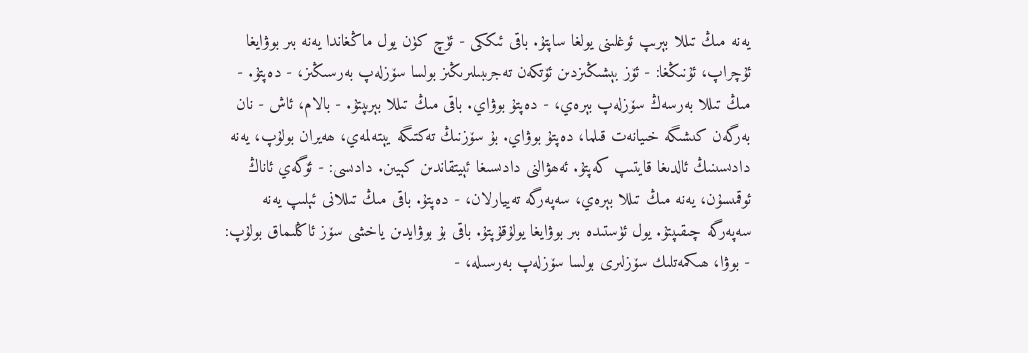يەنە مىڭ تىللا بېرىپ ئوغلىنى يولغا ساپتۇ. باقى ئىككى - ئۈچ كۈن يول ماڭغاندا يەنە بىر بوۋايغا ئۇچراپ، ئۇنىڭغا: - ئۆز بېشىڭىزدىن ئۆتكەن تەجرىبىلىرىڭىز بولسا سۆزلەپ بەرسىڭىز، - دەپتۇ. - مىڭ تىللا بەرسەڭ سۆزلەپ بېرەي، - دەپتۇ بوۋاي. باقى مىڭ تىللا بېرىپتۇ. - بالام، ئاش - نان بەرگەن كىشىگە خىيانەت قىلما، دەپتۇ بوۋاي. بۇ سۆزنىڭ تەكتىگە يېتەلمەي، ھەيران بولۇپ، يەنە دادىسىنىڭ ئالدىغا قايتىپ كەپتۇ. ئەھۋالنى دادىسىغا ئېيتقاندىن كېيىن. دادىسى: - ئۆگەي ئاناڭ ئوقمىسۇن، يەنە مىڭ تىللا بېرەي، سەپەرگە تەييارلان، - دەپتۇ. باقى مىڭ تىللانى ئېلىپ يەنە سەپەرگە چىقىپتۇ. يول ئۈستىدە بىر بوۋايغا يولۇقۇپتۇ. باقى بۇ بوۋايدىن ياخشى سۆز ئاڭلىماق بولۇپ: - بوۋا، ھىكمەتلىك سۆزلىرى بولسا سۆزلەپ بەرسىلە، -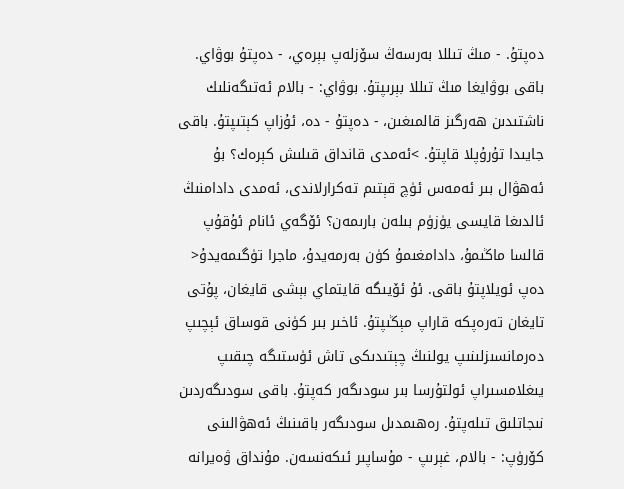دەپتۇ. - مىڭ تىللا بەرسەڭ سۆزلەپ بېرەي، - دەپتۇ بوۋاي. باقى بوۋايغا مىڭ تىللا بېرىپتۇ. بوۋاي: - بالام ئەتىگەنلىك ناشتىدىن ھەرگىز قالمىغىن، - دەپتۇ - دە، ئۇزاپ كېتىپتۇ. باقى جايىدا تۇرۇپلا قاپتۇ. >ئەمدى قانداق قىلىش كېرەك؟ بۇ ئەھۋال بىر ئەمەس ئۈچ قېتىم تەكرارلاندى، ئەمدى دادامنىڭ ئالدىغا قايسى يۈزۈم بىلەن بارىمەن؟ ئۆگەي ئانام ئۇقۇپ قالسا ماڭىمۇ، دادامغىمۇ كۈن بەرمەيدۇ، ماجرا تۈگىمەيدۇ< دەپ ئويلاپتۇ باقى. ئۇ ئۆيىگە قايتماي بېشى قايغان، پۇتى تايغان تەرەپكە قاراپ مېڭىپتۇ. ئاخىر بىر كۈنى قوساق ئېچىپ دەرمانسىزلىنىپ يولنىڭ چېتىدىكى تاش ئۈستىگە چىقىپ يىغلامسىراپ ئولتۇرسا بىر سودىگەر كەپتۇ. باقى سودىگەردىن نىجاتلىق تىلەپتۇ. رەھىمدىل سودىگەر باقىنىڭ ئەھۋالىنى كۆرۈپ: - بالام، غېرىپ - مۇساپىر ئىكەنسەن. مۇنداق ۋەيرانە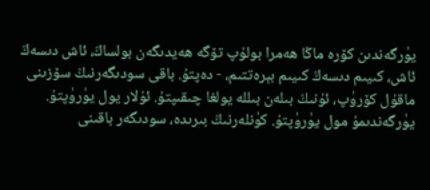يۈرگەندىن كۆرە ماڭا ھەمرا بولۇپ تۆگە ھەيدىگەن بولساڭ، ئاش دىسەڭ ئاش، كىيىم دىسەڭ كىيىم بېرەتتىم، - دەپتۇ. باقى سودىگەرنىڭ سۆزىنى ماقۇل كۆرۈپ، ئۇنىڭ بىلەن بىللە يولغا چىقىپتۇ. ئۇلار يول يۈرۈپتۇ. يۈرگەندىمۇ مول يۈرۈپتۇ. كۈنلەرنىڭ بىرىدە، سودىگەر باقىنى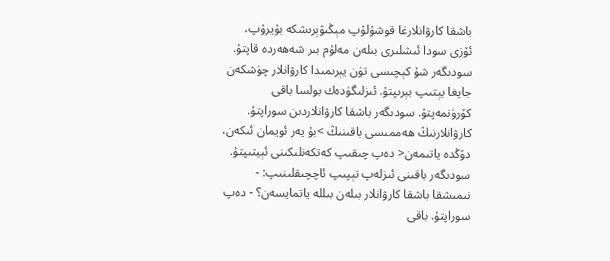باشقا كارۋانلارغا قوشۇلۇپ مېڭىۋېرىشكە بۇيرۇپ، ئۆزى سودا ئىشلىرى بىلەن مەلۇم بىر شەھەردە قاپتۇ. سودىگەر شۇ كېچىسى تۈن يېرىمىدا كارۋانلار چۈشكەن جايغا يېتىپ بېرىپتۇ. ئىزلىگۈدەك بولسا باقى كۆرۈنمەپتۇ. سودىگەر باشقا كارۋانلاردىن سوراپتۇ. كارۋانلارنىڭ ھەممىسى باقىنىڭ >بۇ يەر ئويمان ئىكەن، دۆڭدە ياتىمەن< دەپ چىقىپ كەتكەنلىكىنى ئېيتىپتۇ. سودىگەر باقىنى ئىزلەپ تېپىپ ئاچچىقلىنىپ: - نىمىشقا باشقا كارۋانلار بىلەن بىللە ياتمايسەن؟ - دەپ سوراپتۇ. باقى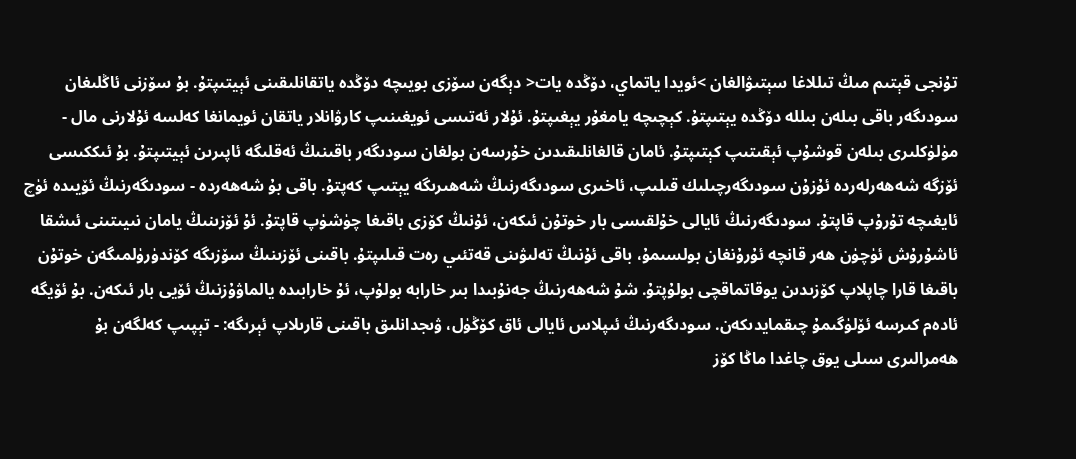تۇنجى قېتىم مىڭ تىللاغا سېتىۋالغان >ئويدا ياتماي، دۆڭدە يات< دېگەن سۆزى بويىچە دۆڭدە ياتقانلىقىنى ئېيتىپتۇ. بۇ سۆزنى ئاڭلىغان سودىگەر باقى بىلەن بىللە دۆڭدە يېتىپتۇ. كېچىچە يامغۇر يېغىپتۇ. ئۇلار ئەتىسى ئويغىنىپ كارۋانلار ياتقان ئويمانغا كەلسە ئۇلارنى مال - مۈلۈكلىرى بىلەن قوشۇپ ئېقىتىپ كېتىپتۇ. ئامان قالغانلىقىدىن خۇرسەن بولغان سودىگەر باقىنىڭ ئەقلىگە ئاپىرىن ئېيتىپتۇ. بۇ ئىككىسى ئۆزگە شەھەرلەردە ئۇزۇن سودىگەرچىلىك قىلىپ، ئاخىرى سودىگەرنىڭ شەھىرىگە يېتىپ كەپتۇ. باقى بۇ شەھەردە - سودىگەرنىڭ ئۆيىدە ئۈچ ئايغىچە تۇرۇپ قاپتۇ. سودىگەرنىڭ ئايالى خۇلقىسى بار خوتۇن ئىكەن، ئۇنىڭ كۆزى باقىغا چۈشۈپ قاپتۇ. ئۇ ئۆزىنىڭ يامان نىيىتىنى ئىشقا ئاشۇرۇش ئۈچۈن ھەر قانچە ئۇرۇنغان بولسىمۇ، باقى ئۇنىڭ تەلىۋىنى قەتئىي رەت قىلىپتۇ. باقىنى ئۆزىنىڭ سۆزىگە كۆندۈرۈلمىگەن خوتۇن باقىغا قارا چاپلاپ كۆزىدىن يوقاتماقچى بولۇپتۇ. شۇ شەھەرنىڭ جەنۇبىدا بىر خارابە بولۇپ، ئۇ خارابىدە يالماۋۇزنىڭ ئۆيى بار ئىكەن. بۇ ئۆيگە ئادەم كىرسە ئۆلۈگىمۇ چىقمايدىكەن. سودىگەرنىڭ ئىپلاس ئايالى ئاق كۆڭۈل، ۋىجدانلىق باقىنى قارىلاپ ئېرىگە: - تېپىپ كەلگەن بۇ ھەمرالىرى سىلى يوق چاغدا ماڭا كۆز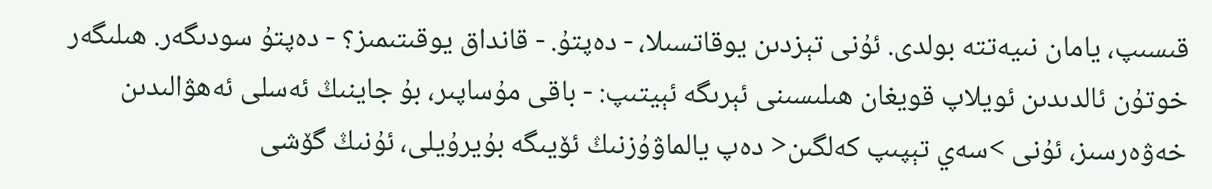قىسىپ، يامان نىيەتتە بولدى. ئۇنى تېزدىن يوقاتسىلا، - دەپتۇ. - قانداق يوقىتىمىز؟ - دەپتۇ سودىگەر. ھىلىگەر خوتۇن ئالدىدىن ئويلاپ قويغان ھىلىسىنى ئېرىگە ئېيتىپ: - باقى مۇساپىر، بۇ جاينىڭ ئەسلى ئەھۋالىدىن خەۋەرسىز، ئۇنى >سەي تېپىپ كەلگىن< دەپ يالماۋۇزنىڭ ئۆيىگە بۇيرۇيلى، ئۇنىڭ گۆشى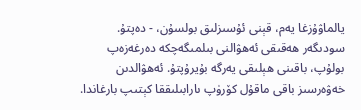يالماۋۇزغا يەم، قېنى ئۇسىزلىق بولسۇن، - دەپتۇ. سودىگەر ھەقىقى ئەھۋالنى بىلمىگەچكە دەرغەزەپ بولۇپ، باقىنى ھېلىقى يەرگە بۇيرۇپتۇ. ئەھۋالدىن خەۋەرسىز باقى ماقۇل كۆرۈپ ىارابىلىققا كېتىپ بارغاندا.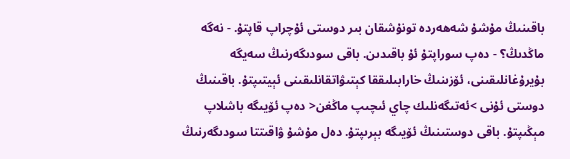باقىنىڭ مۇشۇ شەھەردە تونۇشقان بىر دوستى ئۇچراپ قاپتۇ. - نەگە ماڭدىڭ؟ - دەپ سوراپتۇ ئۇ باقىدىن. باقى سودىگەرنىڭ سەيگە بۇيرۇغانلىقىنى، ئۆزىنىڭ خارابىلىققا كېتىۋاتقانلىقىنى ئېيتىپتۇ. باقىنىڭ دوستى ئۇنى >ئەتىگەنلىك چاي ئىچىپ ماڭغن< دەپ ئۆيىگە باشلاپ مېڭىپتۇ. باقى دوستىنىڭ ئۆيىگە بېرىپتۇ. دەل مۇشۇ ۋاقىتتا سودىگەرنىڭ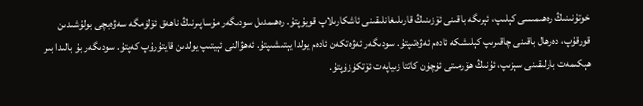خوتۇنىنىڭ رەھىمىسى كېلىپ، ئېرىگە باقىنى ئۆزىنىڭ قارىلىغانلىقىنى ئاشكارىلاپ قويۇپتۇ. رەھىمدىل سودىگەر مۇساپىرنىڭ ناھەق ئۆلۈمگە سەۋەبچى بولۇشىدىن قورقۇپ، دەرھال باقىنى چاقىرىپ كېلىشكە ئادەم ئەۋەتىپتۇ. سودىگەر ئەۋەتكەن ئادەم يولدا يېتىشىپتۇ. ئەھۋالنى ئېيتىپ يولدىن قايتۇرۇپ كەپتۇ. سودىگەر بۇ بالىدا بىر ھېكىمەت بارلىقىنى سېزىپ، ئۇنىڭ ھۆرمىتى ئۈچۈن كاتتا زىياپەت ئۆتكۈزۈپتۇ.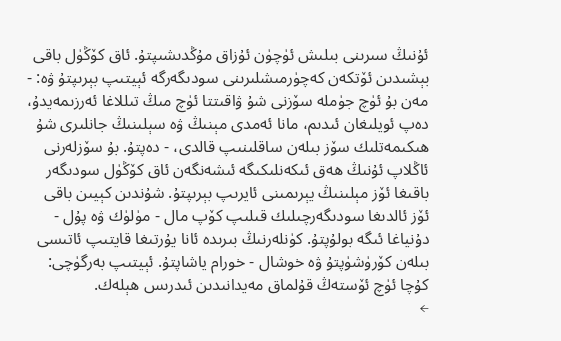ئۇنىڭ سىرىنى بىلىش ئۈچۈن ئۇزاق مۇڭدىشىپتۇ. ئاق كۆڭۈل باقى بېشىدىن ئۆتكەن كەچۈرمىشلىرىنى سودىگەرگە ئېيتىپ بېرىپتۇ ۋە: - مەن بۇ ئۈچ جۈملە سۆزنى شۇ ۋاقىتتا ئۈچ مىڭ تىللاغا ئەرزىمەيدۇ، دەپ ئويلىغان ئىدىم، مانا ئەمدى مېنىڭ ۋە سېلىنىڭ جانلىرى شۇ ھىكىمەتلىك سۆز بىلەن ساقلىنىپ قالدى، - دەپتۇ. بۇ سۆزلەرنى ئاڭلاپ ئۇنىڭ ھەق ئىكەنلىكىگە ئىشەنگەن ئاق كۆڭۈل سودىگەر باقىغا ئۆز مېلىنىڭ يېرىمىنى ئايرىپ بېرىپتۇ. شۇندىن كېيىن باقى ئۆز ئالدىغا سودىگەرچىلىك قىلىپ كۆپ مال - مۈلۈك ۋە پۇل - دۇنياغا ئىگە بولۇپتۇ. كۈنلەرنىڭ بىرىدە ئانا يۇرتىغا قايتىپ ئاتىسى بىلەن كۆرۈشۈپتۇ ۋە خوشال - خورام ياشاپتۇ. ئېيتىپ بەرگۈچى: كۇچا ئۈچ ئۆستەڭ قۇلماق مەيدانىدىن ئىدرىس ھېلەك.
←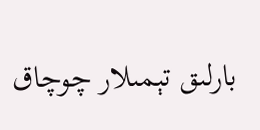بارلىق تېمىلار چوچاق